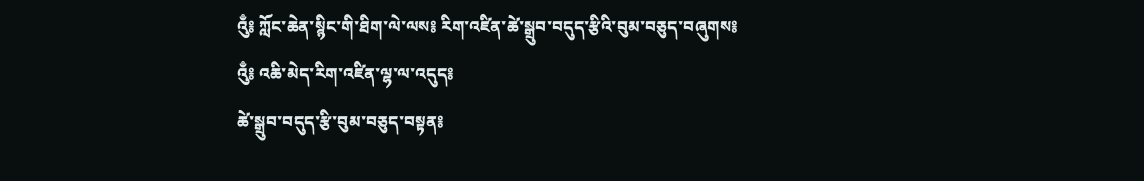འུྃ༔ ཀློང་ཆེན་སྙིང་གི་ཐིག་ལེ་ལས༔ རིག་འཛིན་ཚེ་སྒྲུབ་བདུད་རྩིའི་བུམ་བཅུད་བཞུགས༔
འུྃ༔ འཆི་མེད་རིག་འཛིན་ལྷ་ལ་འདུད༔
ཚེ་སྒྲུབ་བདུད་རྩི་བུམ་བཅུད་བསྟན༔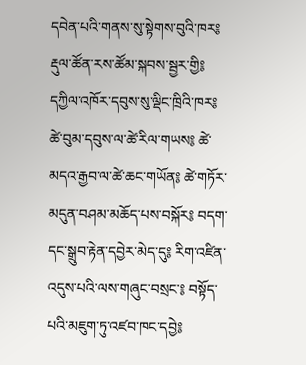དབེན་པའི་གནས་སུ་སྟེགས་བུའི་ཁར༔ རྡུལ་ཚོན་རས་ཚོམ་སྐབས་སྦྱར་གྱི༔ དཀྱིལ་འཁོར་དབུས་སུ་ལྡིང་ཁྲིའི་ཁར༔ ཚེ་བུམ་དབུས་ལ་ཚེ་རིལ་གཡས༔ ཚེ་མདའ་རྒྱབ་ལ་ཚེ་ཆང་གཡོན༔ ཚེ་གཏོར་མདུན་བཤམ་མཆོད་པས་བསྐོར༔ བདག་དང་སྒྲུབ་རྟེན་དབྱེར་མེད་དུ༔ རིག་འཛིན་འདུས་པའི་ལས་གཞུང་བསྲང་༔ བསྟོད་པའི་མཇུག་ཏུ་འཛབ་ཁང་དབྱེ༔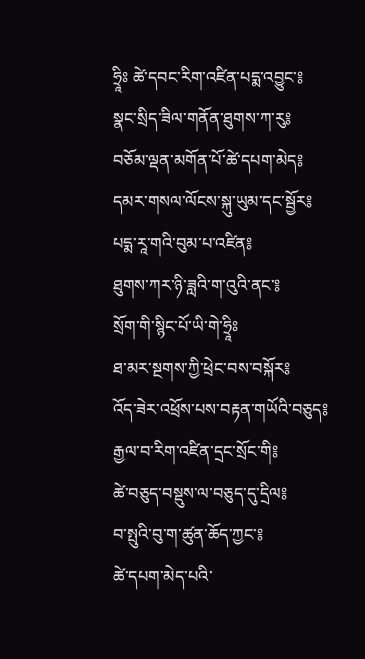ཧྲཱིཿ ཚེ་དབང་རིག་འཛིན་པདྨ་འབྱུང་༔
སྣང་སྲིད་ཟིལ་གནོན་ཐུགས་ཀ་རུ༔
བཅོམ་ལྡན་མགོན་པོ་ཚེ་དཔག་མེད༔
དམར་གསལ་ལོངས་སྐུ་ཡུམ་དང་སྦྱོར༔
པདྨ་རཱ་གའི་བུམ་པ་འཛིན༔
ཐུགས་ཀར་ཉི་ཟླའི་ག་འུའི་ནང་༔
སྲོག་གི་སྙིང་པོ་ཡི་གེ་ཧྲཱིཿ
ཐ་མར་སྔགས་ཀྱི་ཕྲེང་བས་བསྐོར༔
འོད་ཟེར་འཕྲོས་པས་བརྟན་གཡོའི་བཅུད༔
རྒྱལ་བ་རིག་འཛིན་དྲང་སྲོང་གི༔
ཚེ་བཅུད་བསྡུས་ལ་བཅུད་དུ་དྲིལ༔
བ་སྤུའི་བུ་ག་ཚུན་ཆོད་ཀྱང་༔
ཚེ་དཔག་མེད་པའི་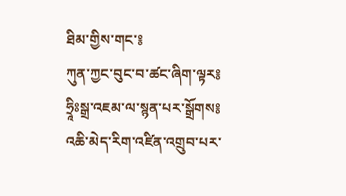ཐིམ་གྱིས་གང་༔
ཀུན་ཀྱང་བུང་བ་ཚང་ཞིག་ལྟར༔
ཧྲཱིཿསྒྲ་འཇམ་ལ་སྙན་པར་སྒྲོགས༔
འཆི་མེད་རིག་འཛིན་འགྲུབ་པར་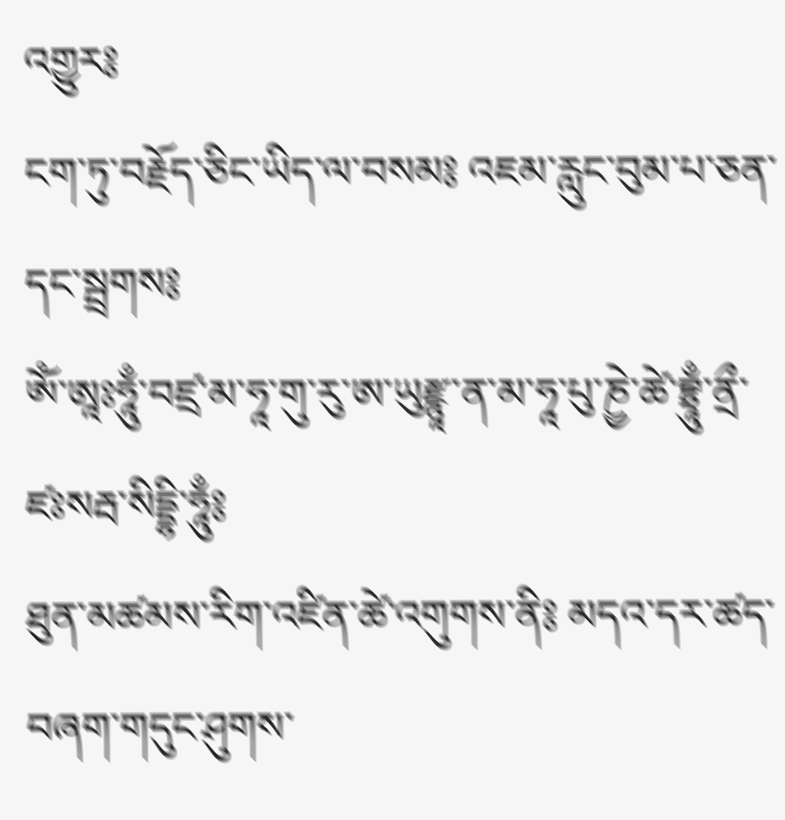འགྱུར༔
ངག་ཏུ་བརྗོད་ཅིང་ཡིད་ལ་བསམ༔ འཇམ་རླུང་བུམ་པ་ཅན་དང་སྦྲགས༔
ཨོཾ་ཨཱཿཧཱུྃ་བཛྲ་མ་ཧཱ་གུ་རུ་ཨ་ཡུརྫྙཱ་ན་མ་ཧཱ་པུ་ཎྱེ་ཚེ་བྷྲཱུྃ་ནྲྀ་ཛཿསརྦ་སིདྡྷི་ཧཱུྃ༔
ཐུན་མཚམས་རིག་འཛིན་ཚེ་འགུགས་ནི༔ མདའ་དར་ཚད་བཞག་གདུང་ཤུགས་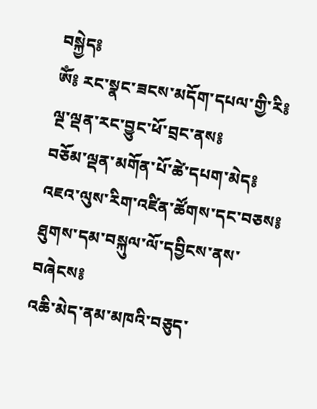བསྐྱེད༔
ཨོཾ༔ རང་སྣང་ཟངས་མདོག་དཔལ་གྱི་རི༔
ལྔ་ལྡན་རང་བྱུང་ཕོ་བྲང་ནས༔
བཅོམ་ལྡན་མགོན་པོ་ཚེ་དཔག་མེད༔
འཇའ་ལུས་རིག་འཛིན་ཚོགས་དང་བཅས༔
ཐུགས་དམ་བསྐུལ་ལོ་དབྱིངས་ནས་བཞེངས༔
འཆི་མེད་ནམ་མཁའི་བཅུད་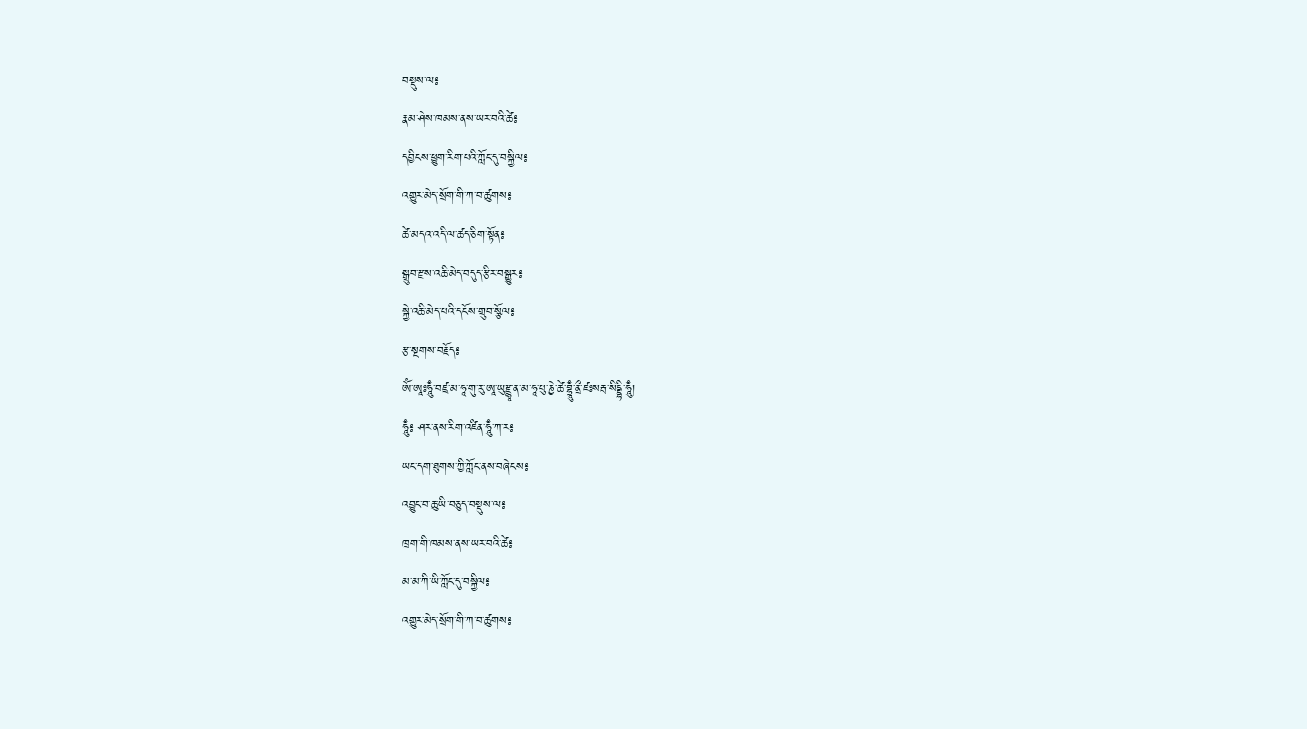བསྡུས་ལ༔
རྣམ་ཤེས་ཁམས་ནས་ཡར་བའི་ཚེ༔
དབྱིངས་ཕྱུག་རིག་པའི་ཀློང་དུ་བསྐྱིལ༔
འགྱུར་མེད་སྲོག་གི་ཀ་བ་ཚུགས༔
ཚེ་མདའ་འདི་ལ་ཚད་ཅིག་སྟོན༔
སྒྲུབ་རྫས་འཆི་མེད་བདུད་རྩིར་བསྒྱུར༔
སྐྱེ་འཆི་མེད་པའི་དངོས་གྲུབ་སྩོལ༔
རྩ་སྔགས་བརྗོད༔
ཨོཾ་ཨཱཿཧཱུྃ་བཛྲ་མ་ཧཱ་གུ་རུ་ཨཱ་ཡུརྫྙཱ་ན་མ་ཧཱ་པུ་ཎྱེ་ཚེ་བྷྲཱུྃ་ནྲྀ་ཛཿསརྦ་སིདྡྷི་ཧཱུྃ།
ཧཱུྃ༔ ཤར་ནས་རིག་འཛིན་ཧཱུྃ་ཀ་ར༔
ཡང་དག་ཐུགས་ཀྱི་ཀློང་ནས་བཞེངས༔
འབྱུང་བ་ཆུ་ཡི་བཅུད་བསྡུས་ལ༔
ཁྲག་གི་ཁམས་ནས་ཡར་བའི་ཚེ༔
མ་མ་ཀི་ཡི་ཀློང་དུ་བསྐྱིལ༔
འགྱུར་མེད་སྲོག་གི་ཀ་བ་ཚུགས༔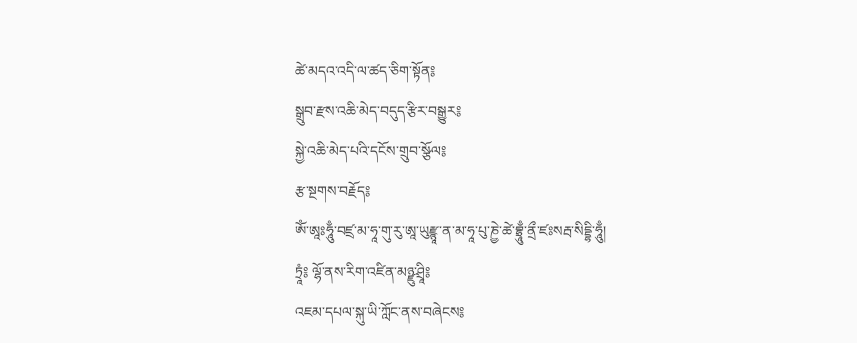ཚེ་མདའ་འདི་ལ་ཚད་ཅིག་སྟོན༔
སྒྲུབ་རྫས་འཆི་མེད་བདུད་རྩིར་བསྒྱུར༔
སྐྱེ་འཆི་མེད་པའི་དངོས་གྲུབ་སྩོལ༔
རྩ་སྔགས་བརྗོད༔
ཨོཾ་ཨཱཿཧཱུྃ་བཛྲ་མ་ཧཱ་གུ་རུ་ཨཱ་ཡུརྫྙཱ་ན་མ་ཧཱ་པུ་ཎྱེ་ཚེ་བྷྲཱུྃ་ནྲྀ་ཛཿསརྦ་སིདྡྷི་ཧཱུྃ།
ཏྲཱཾ༔ ལྷོ་ནས་རིག་འཛིན་མཉྫུ་ཤྲཱི༔
འཇམ་དཔལ་སྐུ་ཡི་ཀློང་ནས་བཞེངས༔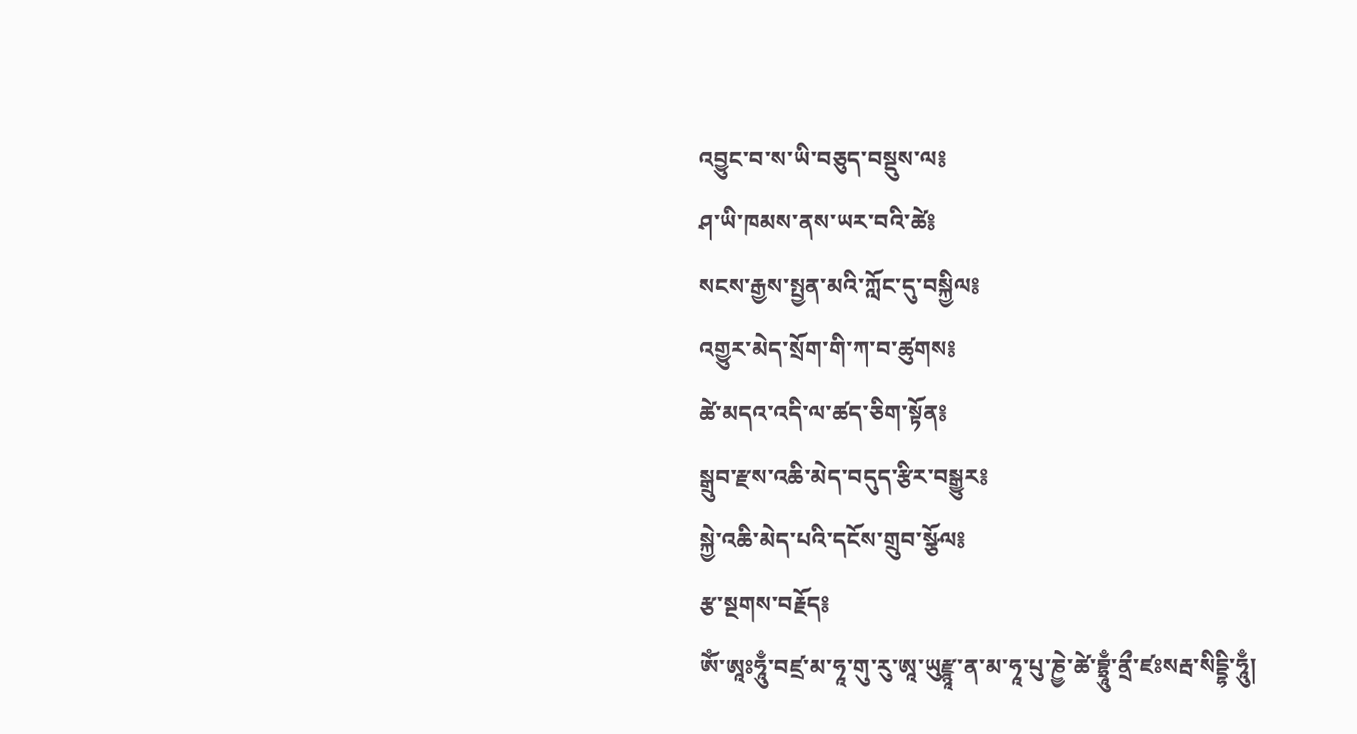འབྱུང་བ་ས་ཡི་བཅུད་བསྡུས་ལ༔
ཤ་ཡི་ཁམས་ནས་ཡར་བའི་ཚེ༔
སངས་རྒྱས་སྤྱན་མའི་ཀློང་དུ་བསྐྱིལ༔
འགྱུར་མེད་སྲོག་གི་ཀ་བ་ཚུགས༔
ཚེ་མདའ་འདི་ལ་ཚད་ཅིག་སྟོན༔
སྒྲུབ་རྫས་འཆི་མེད་བདུད་རྩིར་བསྒྱུར༔
སྐྱེ་འཆི་མེད་པའི་དངོས་གྲུབ་སྩོལ༔
རྩ་སྔགས་བརྗོད༔
ཨོཾ་ཨཱཿཧཱུྃ་བཛྲ་མ་ཧཱ་གུ་རུ་ཨཱ་ཡུརྫྙཱ་ན་མ་ཧཱ་པུ་ཎྱེ་ཚེ་བྷྲཱུྃ་ནྲྀ་ཛཿསརྦ་སིདྡྷི་ཧཱུྃ།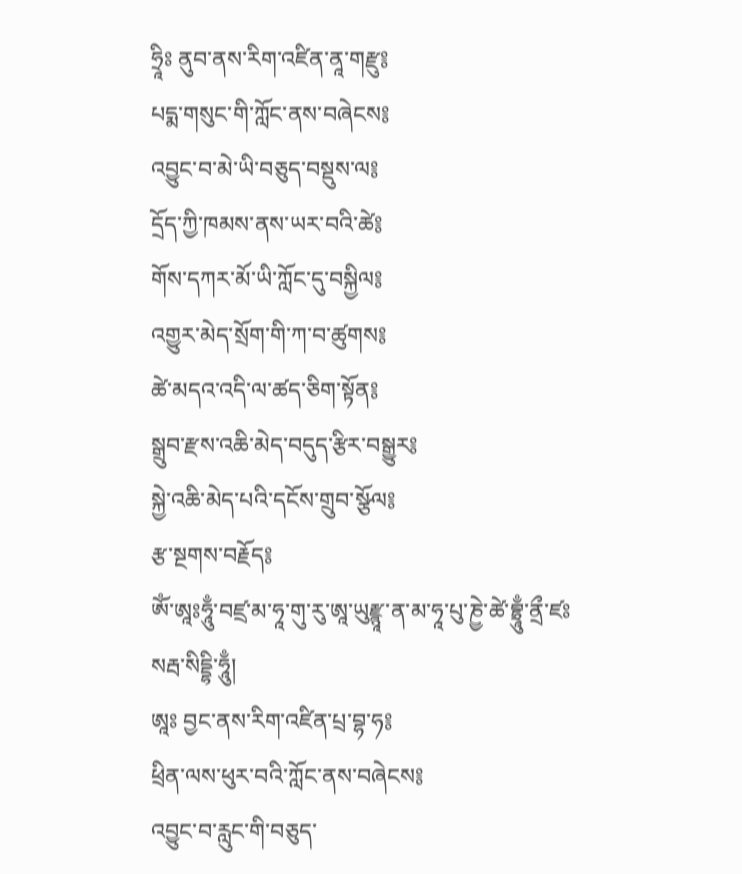ཧྲཱིཿ ནུབ་ནས་རིག་འཛིན་ནཱ་གརྫུ༔
པདྨ་གསུང་གི་ཀློང་ནས་བཞེངས༔
འབྱུང་བ་མེ་ཡི་བཅུད་བསྡུས་ལ༔
དྲོད་ཀྱི་ཁམས་ནས་ཡར་བའི་ཚེ༔
གོས་དཀར་མོ་ཡི་ཀློང་དུ་བསྐྱིལ༔
འགྱུར་མེད་སྲོག་གི་ཀ་བ་ཚུགས༔
ཚེ་མདའ་འདི་ལ་ཚད་ཅིག་སྟོན༔
སྒྲུབ་རྫས་འཆི་མེད་བདུད་རྩིར་བསྒྱུར༔
སྐྱེ་འཆི་མེད་པའི་དངོས་གྲུབ་སྩོལ༔
རྩ་སྔགས་བརྗོད༔
ཨོཾ་ཨཱཿཧཱུྃ་བཛྲ་མ་ཧཱ་གུ་རུ་ཨཱ་ཡུརྫྙཱ་ན་མ་ཧཱ་པུ་ཎྱེ་ཚེ་བྷྲཱུྃ་ནྲྀ་ཛཿསརྦ་སིདྡྷི་ཧཱུྃ།
ཨཱཿ བྱང་ནས་རིག་འཛིན་པྲ་བྷ་ཧ༔
ཕྲིན་ལས་ཕུར་བའི་ཀློང་ནས་བཞེངས༔
འབྱུང་བ་རླུང་གི་བཅུད་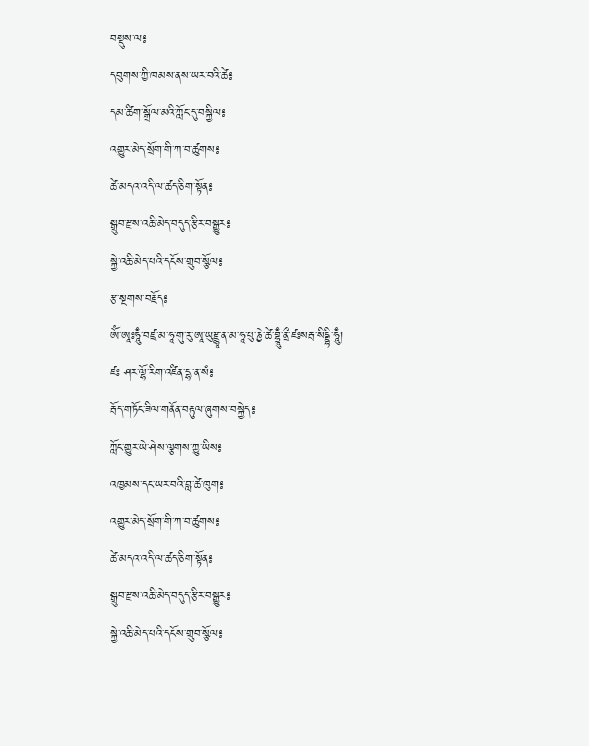བསྡུས་ལ༔
དབུགས་ཀྱི་ཁམས་ནས་ཡར་བའི་ཚེ༔
དམ་ཚིག་སྒྲོལ་མའི་ཀློང་དུ་བསྐྱིལ༔
འགྱུར་མེད་སྲོག་གི་ཀ་བ་ཚུགས༔
ཚེ་མདའ་འདི་ལ་ཚད་ཅིག་སྟོན༔
སྒྲུབ་རྫས་འཆི་མེད་བདུད་རྩིར་བསྒྱུར༔
སྐྱེ་འཆི་མེད་པའི་དངོས་གྲུབ་སྩོལ༔
རྩ་སྔགས་བརྗོད༔
ཨོཾ་ཨཱཿཧཱུྃ་བཛྲ་མ་ཧཱ་གུ་རུ་ཨཱ་ཡུརྫྙཱ་ན་མ་ཧཱ་པུ་ཎྱེ་ཚེ་བྷྲཱུྃ་ནྲྀ་ཛཿསརྦ་སིདྡྷི་ཧཱུྃ།
ཛཿ ཤར་ལྷོ་རིག་འཛིན་དྷ་ན་སཾ༔
རྦོད་གཏོང་ཟིལ་གནོན་བརྟུལ་ཞུགས་བསྐྱེད༔
ཀློང་གྱུར་ཡེ་ཤེས་ལྕགས་ཀྱུ་ཡིས༔
འཁྱམས་དང་ཡར་བའི་བླ་ཚེ་ཁུག༔
འགྱུར་མེད་སྲོག་གི་ཀ་བ་ཚུགས༔
ཚེ་མདའ་འདི་ལ་ཚད་ཅིག་སྟོན༔
སྒྲུབ་རྫས་འཆི་མེད་བདུད་རྩིར་བསྒྱུར༔
སྐྱེ་འཆི་མེད་པའི་དངོས་གྲུབ་སྩོལ༔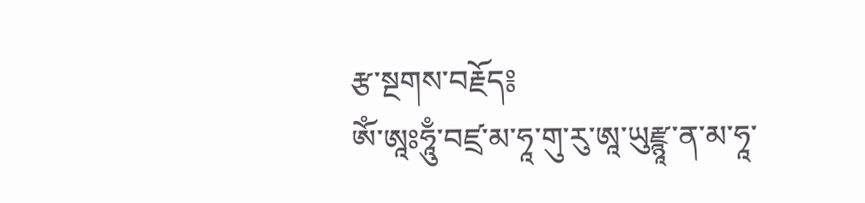རྩ་སྔགས་བརྗོད༔
ཨོཾ་ཨཱཿཧཱུྃ་བཛྲ་མ་ཧཱ་གུ་རུ་ཨཱ་ཡུརྫྙཱ་ན་མ་ཧཱ་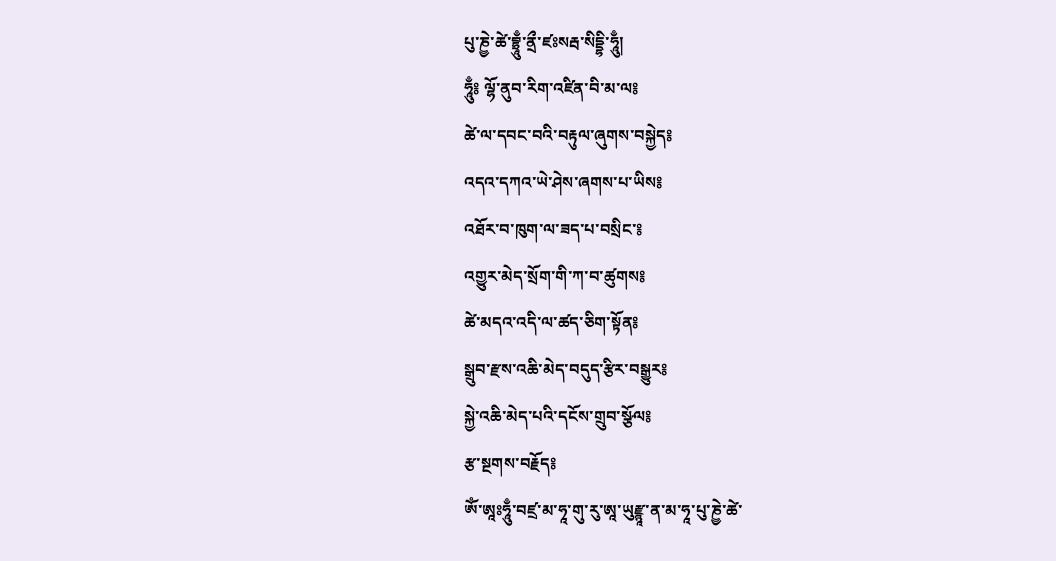པུ་ཎྱེ་ཚེ་བྷྲཱུྃ་ནྲྀ་ཛཿསརྦ་སིདྡྷི་ཧཱུྃ།
ཧཱུྃ༔ ལྷོ་ནུབ་རིག་འཛིན་བི་མ་ལ༔
ཚེ་ལ་དབང་བའི་བརྟུལ་ཞུགས་བསྐྱེད༔
འདའ་དཀའ་ཡེ་ཤེས་ཞགས་པ་ཡིས༔
འཐོར་བ་ཁུག་ལ་ཟད་པ་བསྲིང་༔
འགྱུར་མེད་སྲོག་གི་ཀ་བ་ཚུགས༔
ཚེ་མདའ་འདི་ལ་ཚད་ཅིག་སྟོན༔
སྒྲུབ་རྫས་འཆི་མེད་བདུད་རྩིར་བསྒྱུར༔
སྐྱེ་འཆི་མེད་པའི་དངོས་གྲུབ་སྩོལ༔
རྩ་སྔགས་བརྗོད༔
ཨོཾ་ཨཱཿཧཱུྃ་བཛྲ་མ་ཧཱ་གུ་རུ་ཨཱ་ཡུརྫྙཱ་ན་མ་ཧཱ་པུ་ཎྱེ་ཚེ་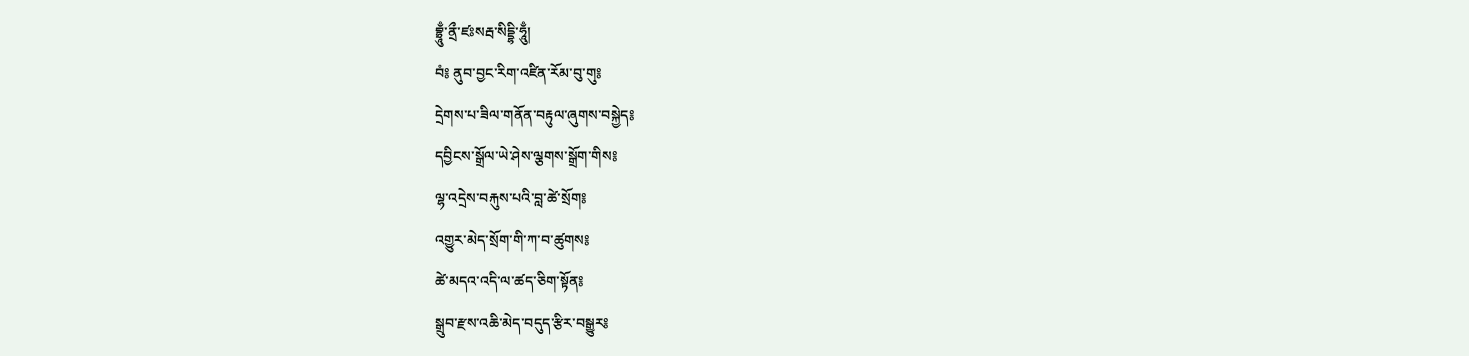བྷྲཱུྃ་ནྲྀ་ཛཿསརྦ་སིདྡྷི་ཧཱུྃ།
བཾ༔ ནུབ་བྱང་རིག་འཛིན་རོམ་བུ་གུ༔
དྲེགས་པ་ཟིལ་གནོན་བརྟུལ་ཞུགས་བསྐྱེད༔
དབྱིངས་སྒྲོལ་ཡེ་ཤེས་ལྕགས་སྒྲོག་གིས༔
ལྷ་འདྲེས་བརྐུས་པའི་བླ་ཚེ་སྲོག༔
འགྱུར་མེད་སྲོག་གི་ཀ་བ་ཚུགས༔
ཚེ་མདའ་འདི་ལ་ཚད་ཅིག་སྟོན༔
སྒྲུབ་རྫས་འཆི་མེད་བདུད་རྩིར་བསྒྱུར༔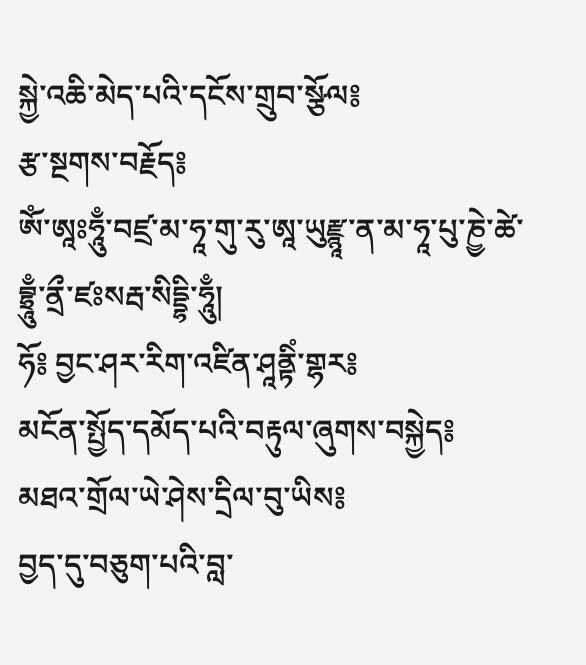སྐྱེ་འཆི་མེད་པའི་དངོས་གྲུབ་སྩོལ༔
རྩ་སྔགས་བརྗོད༔
ཨོཾ་ཨཱཿཧཱུྃ་བཛྲ་མ་ཧཱ་གུ་རུ་ཨཱ་ཡུརྫྙཱ་ན་མ་ཧཱ་པུ་ཎྱེ་ཚེ་བྷྲཱུྃ་ནྲྀ་ཛཿསརྦ་སིདྡྷི་ཧཱུྃ།
ཧོ༔ བྱང་ཤར་རིག་འཛིན་ཤཱནྟིཾ་གྷར༔
མངོན་སྤྱོད་དམོད་པའི་བརྟུལ་ཞུགས་བསྐྱེད༔
མཐའ་གྲོལ་ཡེ་ཤེས་དྲིལ་བུ་ཡིས༔
བྱད་དུ་བཅུག་པའི་བླ་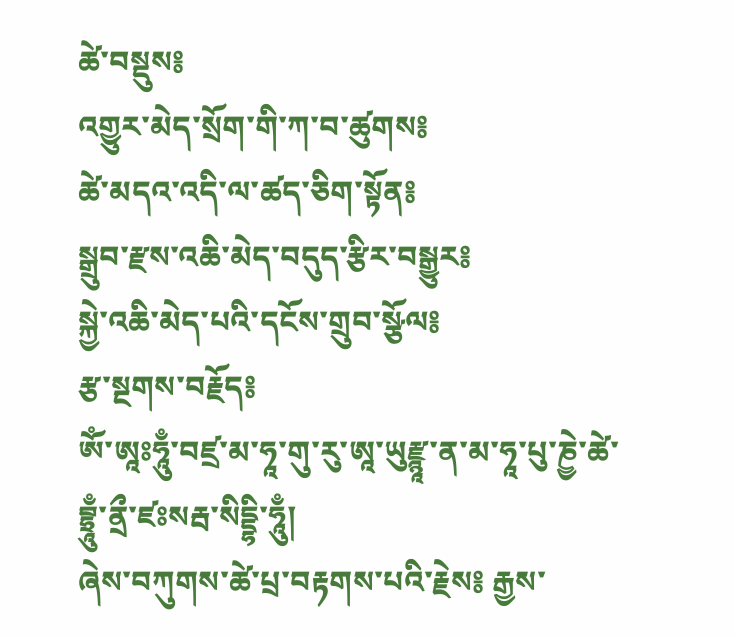ཚེ་བསྡུས༔
འགྱུར་མེད་སྲོག་གི་ཀ་བ་ཚུགས༔
ཚེ་མདའ་འདི་ལ་ཚད་ཅིག་སྟོན༔
སྒྲུབ་རྫས་འཆི་མེད་བདུད་རྩིར་བསྒྱུར༔
སྐྱེ་འཆི་མེད་པའི་དངོས་གྲུབ་སྩོལ༔
རྩ་སྔགས་བརྗོད༔
ཨོཾ་ཨཱཿཧཱུྃ་བཛྲ་མ་ཧཱ་གུ་རུ་ཨཱ་ཡུརྫྙཱ་ན་མ་ཧཱ་པུ་ཎྱེ་ཚེ་བྷྲཱུྃ་ནྲྀ་ཛཿསརྦ་སིདྡྷི་ཧཱུྃ།
ཞེས་བཀུགས་ཚེ་པྲ་བརྟགས་པའི་རྗེས༔ རྒྱས་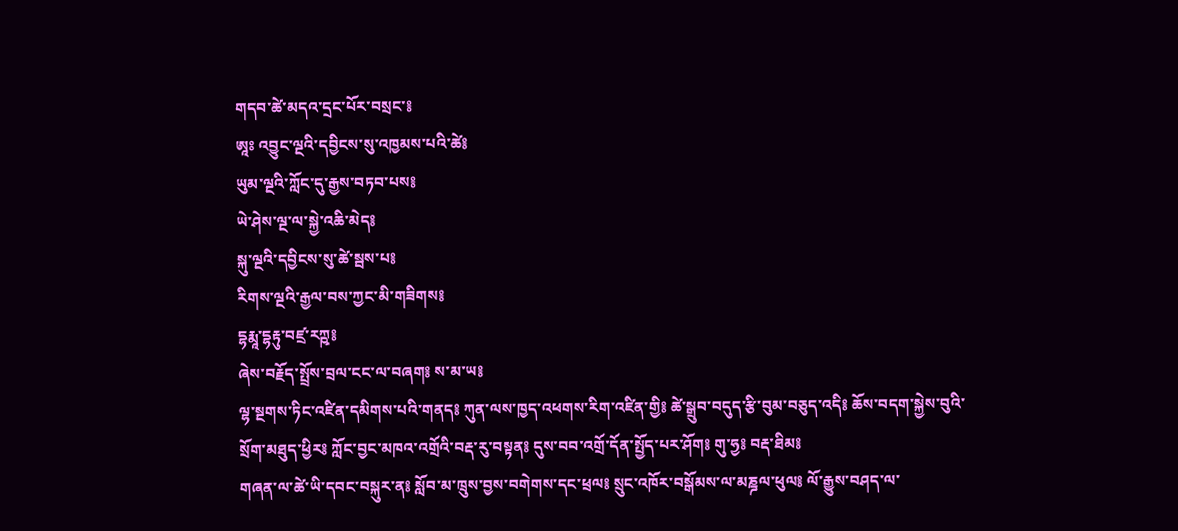གདབ་ཚེ་མདའ་དྲང་པོར་བསྲང་༔
ཨཱཿ འབྱུང་ལྔའི་དབྱིངས་སུ་འཁྱམས་པའི་ཚེ༔
ཡུམ་ལྔའི་ཀློང་དུ་རྒྱས་བཏབ་པས༔
ཡེ་ཤེས་ལྔ་ལ་སྐྱེ་འཆི་མེད༔
སྐུ་ལྔའི་དབྱིངས་སུ་ཚེ་སྦས་པ༔
རིགས་ལྔའི་རྒྱལ་བས་ཀྱང་མི་གཟིགས༔
དྷརྨཱ་དྷརྟུ་བཛྲ་རཀྵ༔
ཞེས་བརྗོད་སྤྲོས་བྲལ་ངང་ལ་བཞག༔ ས་མ་ཡ༔
ལྷ་སྔགས་ཏིང་འཛིན་དམིགས་པའི་གནད༔ ཀུན་ལས་ཁྱད་འཕགས་རིག་འཛིན་གྱི༔ ཚེ་སྒྲུབ་བདུད་རྩི་བུམ་བཅུད་འདི༔ ཆོས་བདག་སྐྱེས་བུའི་སྲོག་མཐུད་ཕྱིར༔ ཀློང་བྱང་མཁའ་འགྲོའི་བརྡ་རུ་བསྟན༔ དུས་བབ་འགྲོ་དོན་སྤྱོད་པར་ཤོག༔ གུ་ཧྱ༔ བརྡ་ཐིམ༔
གཞན་ལ་ཚེ་ཡི་དབང་བསྐུར་ན༔ སློབ་མ་ཁྲུས་བྱས་བགེགས་དང་ཕྲལ༔ སྲུང་འཁོར་བསྒོམས་ལ་མཎྜལ་ཕུལ༔ ལོ་རྒྱུས་བཤད་ལ་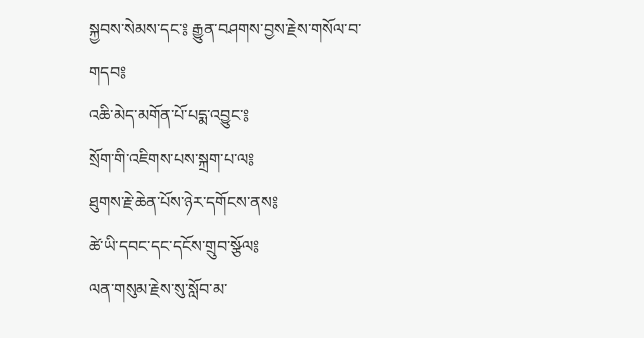སྐྱབས་སེམས་དང་༔ རྒྱུན་བཤགས་བྱས་རྗེས་གསོལ་བ་གདབ༔
འཆི་མེད་མགོན་པོ་པདྨ་འབྱུང་༔
སྲོག་གི་འཇིགས་པས་སྐྲག་པ་ལ༔
ཐུགས་རྗེ་ཆེན་པོས་ཉེར་དགོངས་ནས༔
ཚེ་ཡི་དབང་དང་དངོས་གྲུབ་སྩོལ༔
ལན་གསུམ་རྗེས་སུ་སློབ་མ་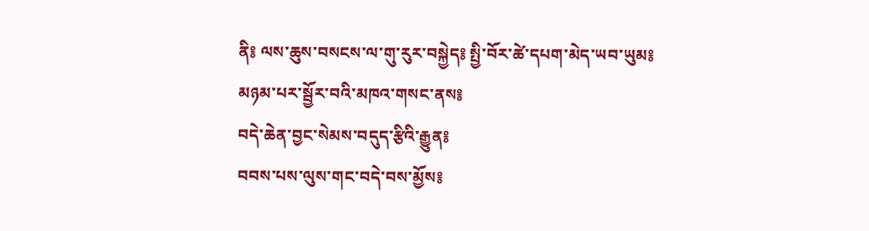ནི༔ ལས་ཆུས་བསངས་ལ་གུ་རུར་བསྐྱེད༔ སྤྱི་བོར་ཚེ་དཔག་མེད་ཡབ་ཡུམ༔
མཉམ་པར་སྦྱོར་བའི་མཁའ་གསང་ནས༔
བདེ་ཆེན་བྱང་སེམས་བདུད་རྩིའི་རྒྱུན༔
བབས་པས་ལུས་གང་བདེ་བས་མྱོས༔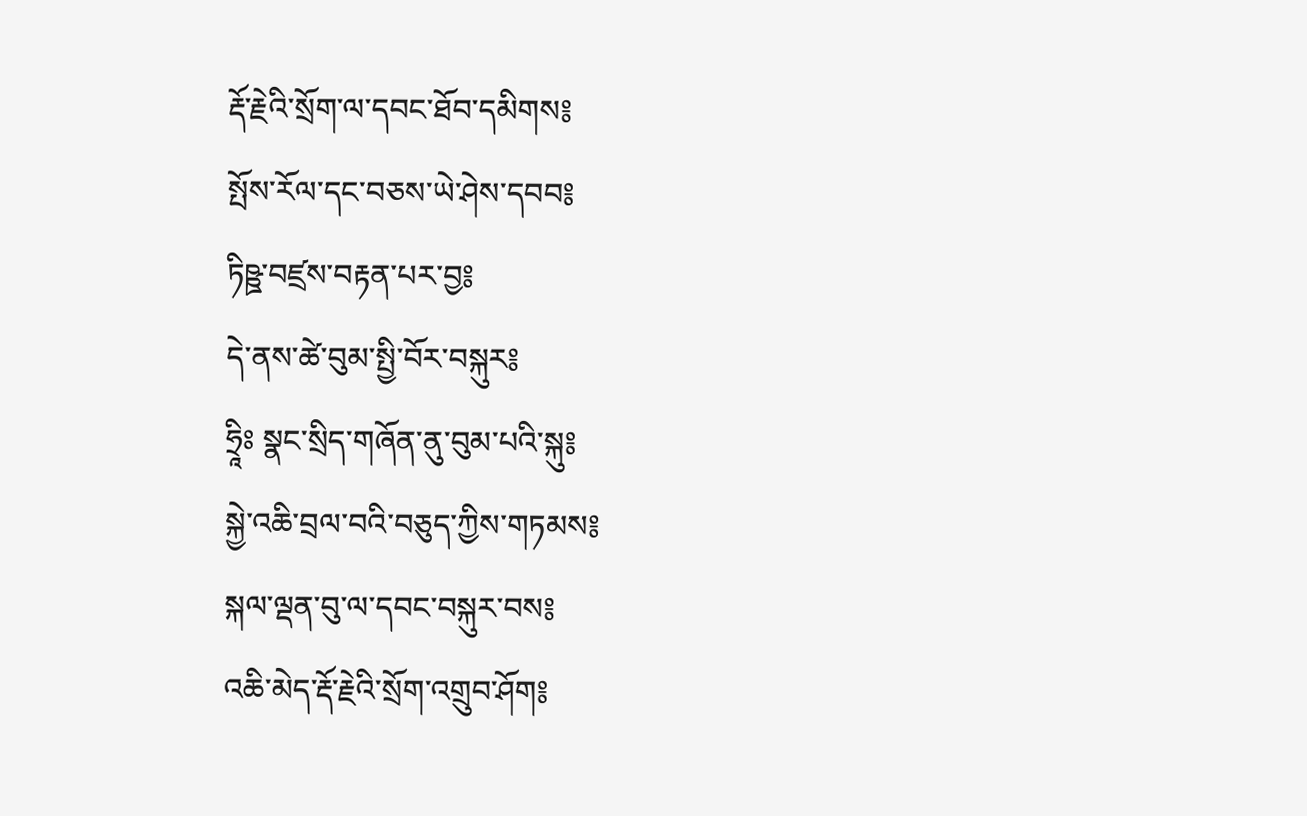རྡོ་རྗེའི་སྲོག་ལ་དབང་ཐོབ་དམིགས༔
སྤོས་རོལ་དང་བཅས་ཡེ་ཤེས་དབབ༔
ཏིཥྛ་བཛྲས་བརྟན་པར་བྱ༔
དེ་ནས་ཚེ་བུམ་སྤྱི་བོར་བསྐུར༔
ཧྲཱིཿ སྣང་སྲིད་གཞོན་ནུ་བུམ་པའི་སྐུ༔
སྐྱེ་འཆི་བྲལ་བའི་བཅུད་ཀྱིས་གཏམས༔
སྐལ་ལྡན་བུ་ལ་དབང་བསྐུར་བས༔
འཆི་མེད་རྡོ་རྗེའི་སྲོག་འགྲུབ་ཤོག༔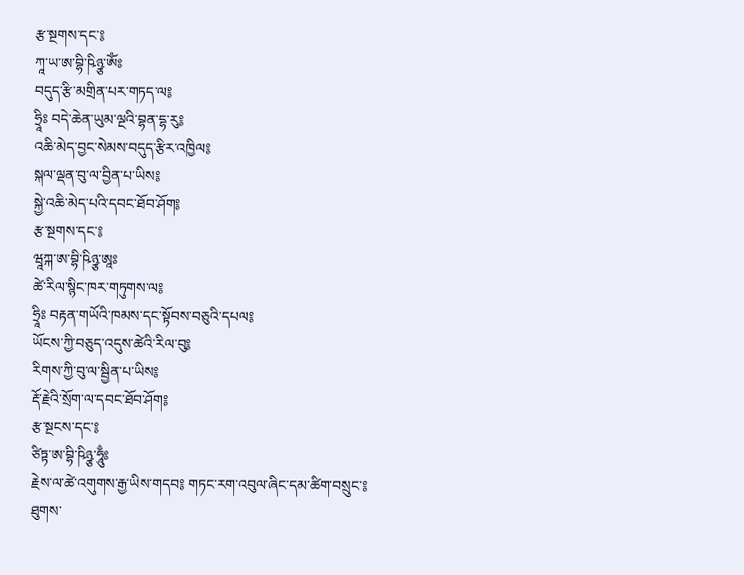རྩ་སྔགས་དང་༔
ཀཱ་ཡ་ཨ་བྷི་ཥིཉྩ་ཨོཾཿ
བདུད་རྩི་མགྲིན་པར་གཏད་ལ༔
ཧྲཱིཿ བདེ་ཆེན་ཡུམ་ལྔའི་བྷན་དྷ་རུ༔
འཆི་མེད་བྱང་སེམས་བདུད་རྩིར་འཁྱིལ༔
སྐལ་ལྡན་བུ་ལ་བྱིན་པ་ཡིས༔
སྐྱེ་འཆི་མེད་པའི་དབང་ཐོབ་ཤོག༔
རྩ་སྔགས་དང་༔
ཝཱཀྐ་ཨ་བྷི་ཥིཉྩ་ཨཱཿ
ཚེ་རིལ་སྙིང་ཁར་གཏུགས་ལ༔
ཧྲཱིཿ བརྟན་གཡོའི་ཁམས་དང་སྟོབས་བཅུའི་དཔལ༔
ཡོངས་ཀྱི་བཅུད་འདུས་ཚེའི་རིལ་བུ༔
རིགས་ཀྱི་བུ་ལ་སྦྱིན་པ་ཡིས༔
རྡོ་རྗེའི་སྲོག་ལ་དབང་ཐོབ་ཤོག༔
རྩ་སྔངས་དང་༔
ཙིཏྟ་ཨ་བྷི་ཥིཉྩ་ཧཱུྃཿ
རྗེས་ལ་ཚེ་འགུགས་རྒྱ་ཡིས་གདབ༔ གཏང་རག་འབུལ་ཞིང་དམ་ཚིག་བསྲུང་༔
ཐུགས་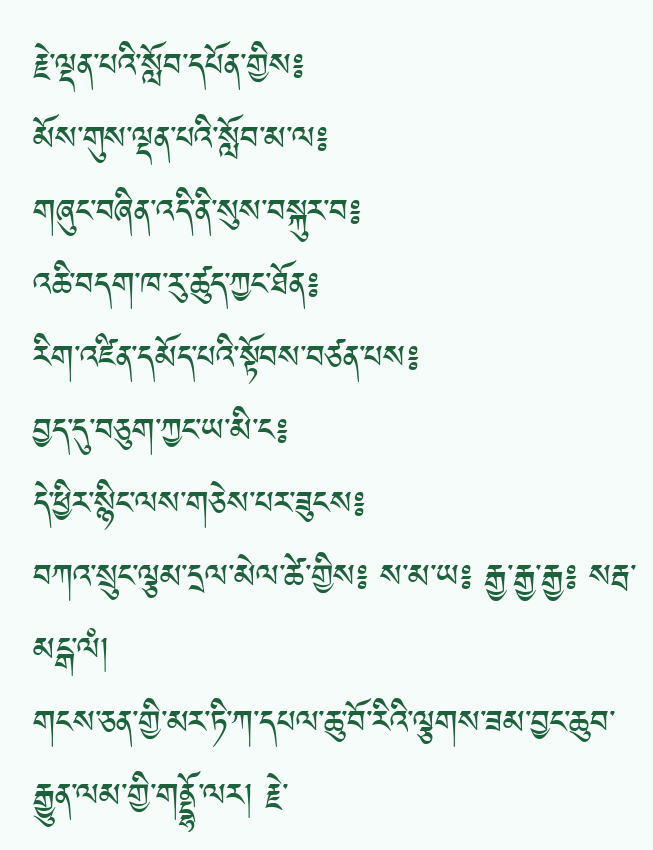རྗེ་ལྡན་པའི་སློབ་དཔོན་གྱིས༔
མོས་གུས་ལྡན་པའི་སློབ་མ་ལ༔
གཞུང་བཞིན་འདི་ནི་སུས་བསྐུར་བ༔
འཆི་བདག་ཁ་རུ་ཚུད་ཀྱང་ཐོན༔
རིག་འཛིན་དམོད་པའི་སྟོབས་བཙན་པས༔
བྱད་དུ་བཅུག་ཀྱང་ཡ་མི་ང༔
དེ་ཕྱིར་སྙིང་ལས་གཅེས་པར་ཟུངས༔
བཀའ་སྲུང་ལྕམ་དྲལ་མེལ་ཚེ་གྱིས༔ ས་མ་ཡ༔ རྒྱ་རྒྱ་རྒྱ༔ སརྦ་མངྒ་ལཾ།
གངས་ཅན་གྱི་མར་ཏི་ཀ་དཔལ་ཆུ་བོ་རིའི་ལྕགས་ཟམ་བྱང་ཆུབ་རྒྱུན་ལམ་གྱི་གནྡྷོ་ལར། རྗེ་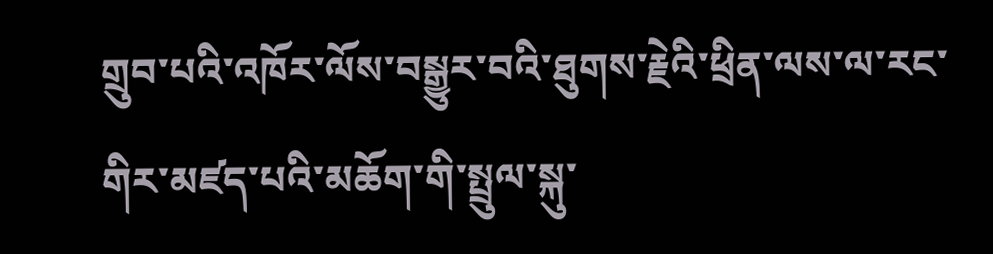གྲུབ་པའི་འཁོར་ལོས་བསྒྱུར་བའི་ཐུགས་རྗེའི་ཕྲིན་ལས་ལ་རང་གིར་མཛད་པའི་མཆོག་གི་སྤྲུལ་སྐུ་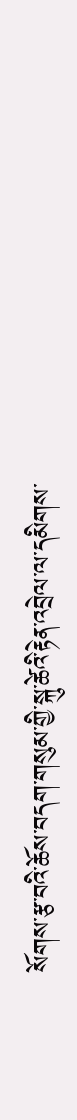སོགས་རྩ་བའི་ཆོས་བདག་གསུམ་གྱི་སྐུ་ཚེའི་རྟེན་འབྲེལ་ལ་དམིགས་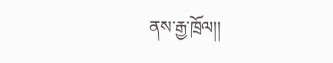ནས་རྒྱ་ཁྲོལ།།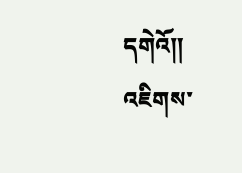དགེའོ༎
འཇིགས་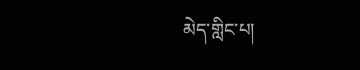མེད་གླིང་པ།